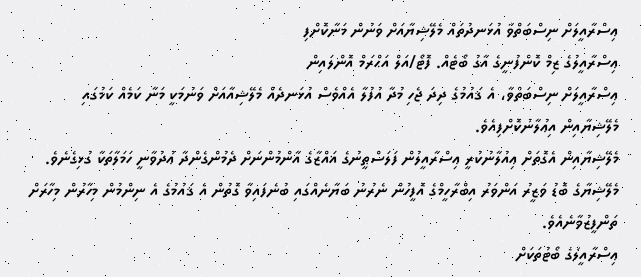ޢިސްރާއީލަށް ނިސްބަތްވާ އުޅަނދުތައް މެލޭޝިޔާއަށް ވަނުން މަނާކޮށްފި
ޢިސްރާއީލުގެ ޒިމް ކޮންފުނީގެ އާގު ބޯޓެއް. ފޮޓޯ/އަލް އަޙްރަމް އޮންލައިން
ޢިސްރާއީލަށް ނިސްބަތްވާ، އެ ޤައުމުގެ ދިދަ ޖެހި މުދާ އުފުލާ އެއްވެސް އުޅަނދެއް މެލޭޝިއާއަށް ވަނުމަކީ މަނާ ކަމެއް ކަމުގައި މެލޭޝިޔާއިން އިޢުލާނުކޮށްފިއެވެ.
މެލޭޝިޔާއިން އެގޮތަށް ޢިއުލާނުކުރީ ޢިސްރާއީލުން ފަލަސްޠީނުގެ ޣައްޒާގެ އާންމުންނަށް ދެމުންގެންދާ ޢުދުވާނީ ހަމަލާތަކާ ގުޅިގެނެވެ.
މެލޭޝިޔާގެ ބޮޑު ވަޒީރު އަންވަރު އިބްރާހީމްގެ އޮފީހުން ނެރުނު ބަޔާނެއްގައި ބުނެފައިވާ ގޮތުން އެ ޤައުމުގެ އެ ނިންމުން މިހާރުން މިހާރަށް ތަންފީޒުވާނެއެވެ.
ޢިސްރާއީލުގެ ބޯޓުތަކަށް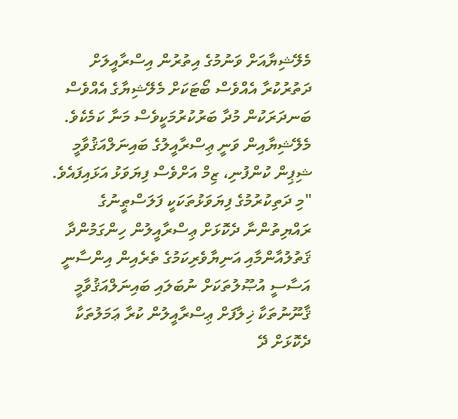މެލޭޝިޔާއަށް ވަނުމުގެ އިތުރުން އިސްރާއީލަށް ދަތުރުކުރާ އެއްވެސް ބޯޓަކަށް މެލޭޝިޔާގެ އެއްވެސް ބަނދަރަކުން މުދާ ބަރުކުރުމަކީވެސް މަނާ ކަމެކެވެ. މެލޭޝިޔާއިން ވަނީ ޢިސްރާއީލުގެ ބައިނަލްއަޤުވާމީ ޝިޕިން ކުންފުނި، ޒިމް އަށްވެސް ފިޔަވަޅު އަޅައިފައެވެ.
"މި ދަތިކުރުމުގެ ފިޔަވަޅުތަކަކީ ފަލަސްޠީނުގެ ރައްޔިތުންނާ ދެކޮޅަށް ޢިސްރާއީލުން ހިންގަމުންދާ ޤަތުލުއާންމާއި އަނިޔާވެރިކަމުގެ ތެރެއިން އިންސާނީ އަސާސީ އުޞޫލުތަކަށް ނުބަލައި ބައިނަލްއަޤުވާމީ ޤާނޫނުތަކާ ޚިލާފަށް ޢިސްރާއީލުން ކުރާ ޢަމަލުތަކާ ދެކޮޅަށް ދޭ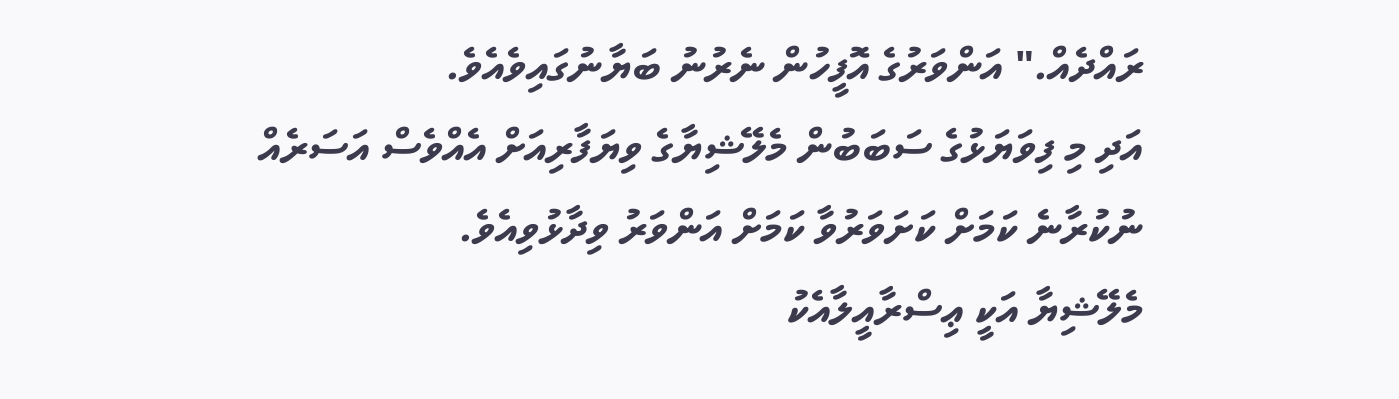ރައްދެއް." އަންވަރުގެ އޮފީހުން ނެރުނު ބަޔާނުގައިވެއެވެ.
އަދި މި ފިވަޔަޅުގެ ސަބަބުން މެލޭޝިޔާގެ ވިޔަފާރިއަށް އެއްވެސް އަސަރެއް ނުކުރާނެ ކަމަށް ކަށަވަރުވާ ކަމަށް އަންވަރު ވިދާޅުވިއެވެ.
މެލޭޝިޔާ އަކީ ޢިސްރާއީލާއެކު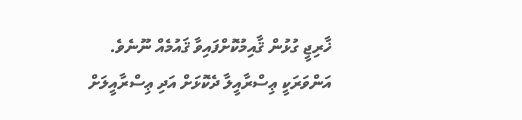ޚާރިޖީ ގުޅުން ޤާއިމުކޮށްފައިވާ ޤައުމެއް ނޫނެވެ.
އަންވަރަކީ ޢިސްރާއީލާ ދެކޮޅަށް އަދި ޢިސްރާއީލަށް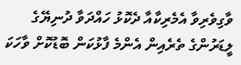ވާގިވެރިވާ އެމެރިކާއާ ދެކޮޅު ހައްދަވާ ދުނިޔޭގެ ލީޑަރުންގެ ތެރެއިން އެންމެ ފާޅުކަން ބޮޑުކޮށް ވާހަކަ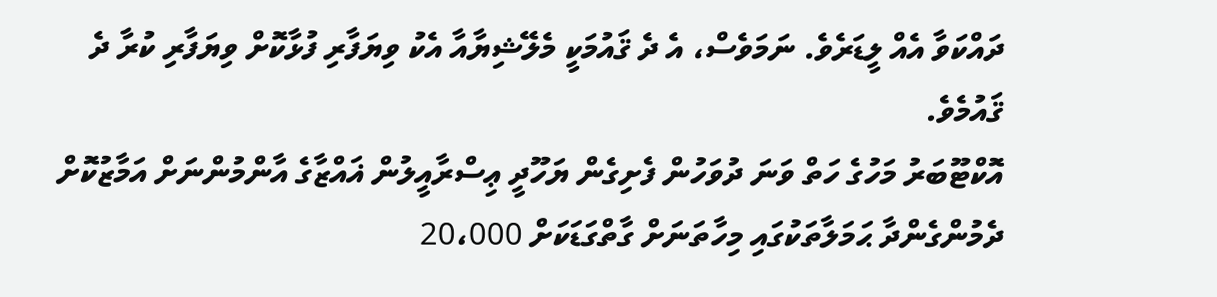ދައްކަވާ އެއް ލީޑަރެވެ. ނަމަވެސް، އެ ދެ ޤައުމަކީ މެލޭޝިޔާއާ އެކު ވިޔަފާރި ފުޅާކޮށް ވިޔަފާރި ކުރާ ދެ ޤައުމެވެ.
އޮކްޓޫބަރު މަހުގެ ހަތް ވަނަ ދުވަހުން ފެށިގެން ޔަހޫދީ ޢިސްރާއީލުން ޣައްޒާގެ އާންމުންނަށް އަމާޒުކޮށް ދެމުންގެންދާ ޙަމަލާތަކުގައި މިހާތަނަށް ގާތްގަޑަކަށް 20،000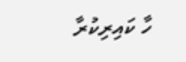ހާ ކައިރިކުރާ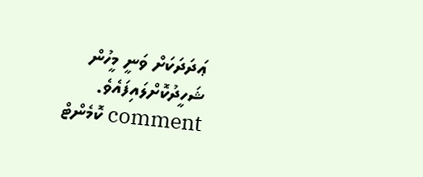ޢަދަދަކަށް ވަނީ މީހުން ޝަހީދުކޮށްލައިފައެވެ.
comment ކޮމެންޓް